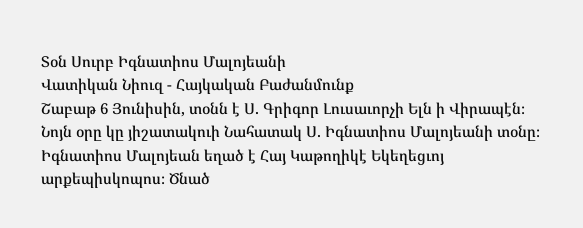Տօն Սուրբ Իգնատիոս Մալոյեանի
Վատիկան Նիուզ - Հայկական Բաժանմունք
Շաբաթ 6 Յունիսին, տօնն է Ս. Գրիգոր Լուսաւորչի Ելն ի Վիրապէն։ Նոյն օրը կը յիշատակուի Նահատակ Ս. Իգնատիոս Մալոյեանի տօնը։
Իգնատիոս Մալոյեան եղած է Հայ Կաթողիկէ Եկեղեցւոյ արքեպիսկոպոս։ Ծնած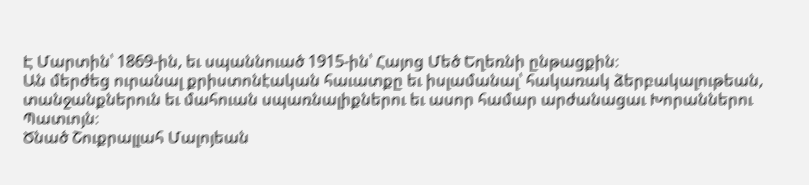Է Մարտին՝ 1869-ին, եւ սպաննուած 1915-ին՝ Հայոց Մեծ Եղեռնի ընթացքին։
Ան մերժեց ուրանալ քրիստոնէական հաւատքը եւ իսլամանալ՝ հակառակ ձերբակալութեան, տանջանքներուն եւ մահուան սպառնալիքներու եւ ասոր համար արժանացաւ Խորաններու Պատւոյն։
Ծնած Շուքրալլահ Մալոյեան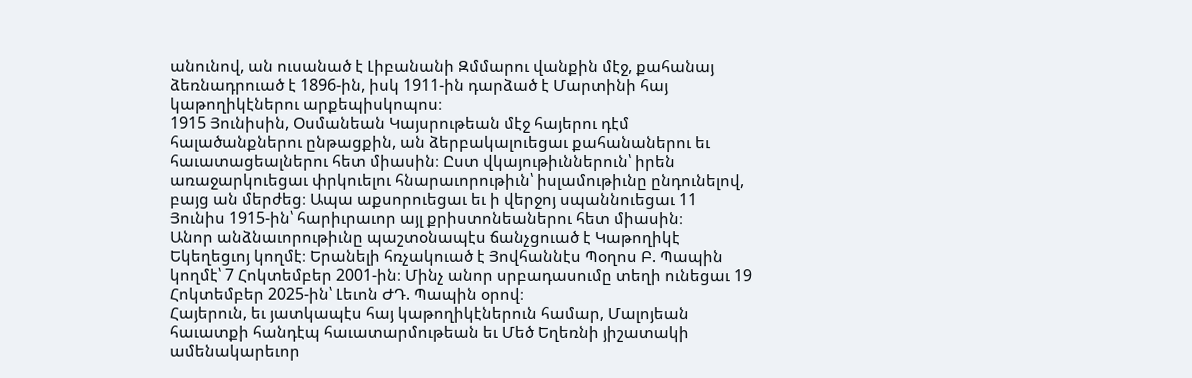անունով, ան ուսանած է Լիբանանի Զմմարու վանքին մէջ, քահանայ ձեռնադրուած է 1896-ին, իսկ 1911-ին դարձած է Մարտինի հայ կաթողիկէներու արքեպիսկոպոս։
1915 Յունիսին, Օսմանեան Կայսրութեան մէջ հայերու դէմ հալածանքներու ընթացքին, ան ձերբակալուեցաւ քահանաներու եւ հաւատացեալներու հետ միասին։ Ըստ վկայութիւններուն՝ իրեն առաջարկուեցաւ փրկուելու հնարաւորութիւն՝ իսլամութիւնը ընդունելով, բայց ան մերժեց։ Ապա աքսորուեցաւ եւ ի վերջոյ սպաննուեցաւ 11 Յունիս 1915-ին՝ հարիւրաւոր այլ քրիստոնեաներու հետ միասին։
Անոր անձնաւորութիւնը պաշտօնապէս ճանչցուած է Կաթողիկէ Եկեղեցւոյ կողմէ։ Երանելի հռչակուած է Յովհաննէս Պօղոս Բ. Պապին կողմէ՝ 7 Հոկտեմբեր 2001-ին։ Մինչ անոր սրբադասումը տեղի ունեցաւ 19 Հոկտեմբեր 2025-ին՝ Լեւոն ԺԴ. Պապին օրով։
Հայերուն, եւ յատկապէս հայ կաթողիկէներուն համար, Մալոյեան հաւատքի հանդէպ հաւատարմութեան եւ Մեծ Եղեռնի յիշատակի ամենակարեւոր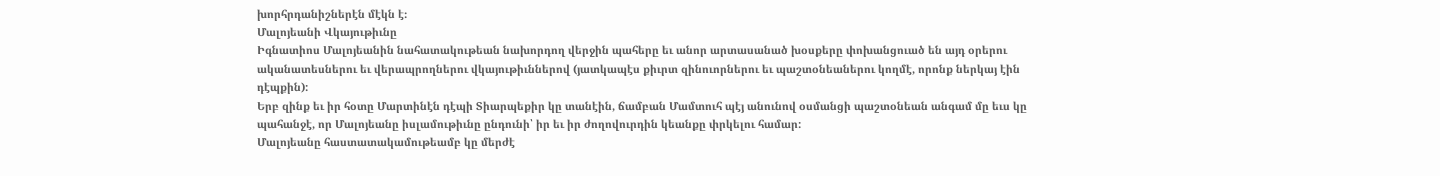խորհրդանիշներէն մէկն է։
Մալոյեանի Վկայութիւնը
Իգնատիոս Մալոյեանին նահատակութեան նախորդող վերջին պահերը եւ անոր արտասանած խօսքերը փոխանցուած են այդ օրերու ականատեսներու եւ վերապրողներու վկայութիւններով (յատկապէս քիւրտ զինուորներու եւ պաշտօնեաներու կողմէ, որոնք ներկայ էին դէպքին):
Երբ զինք եւ իր հօտը Մարտինէն դէպի Տիարպեքիր կը տանէին, ճամբան Մամտուհ պէյ անունով օսմանցի պաշտօնեան անգամ մը եւս կը պահանջէ, որ Մալոյեանը իսլամութիւնը ընդունի՝ իր եւ իր ժողովուրդին կեանքը փրկելու համար:
Մալոյեանը հաստատակամութեամբ կը մերժէ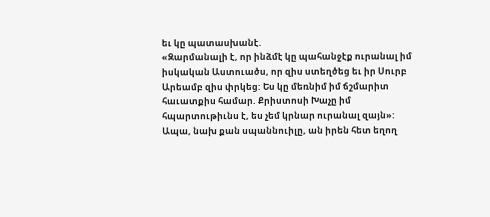եւ կը պատասխանէ.
«Զարմանալի է, որ ինձմէ կը պահանջէք ուրանալ իմ իսկական Աստուածս, որ զիս ստեղծեց եւ իր Սուրբ Արեամբ զիս փրկեց: Ես կը մեռնիմ իմ ճշմարիտ հաւատքիս համար. Քրիստոսի Խաչը իմ հպարտութիւնս է, ես չեմ կրնար ուրանալ զայն»:
Ապա, նախ քան սպաննուիլը, ան իրեն հետ եղող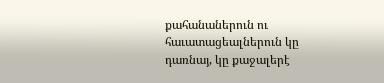քահանաներուն ու հաւատացեալներուն կը դառնայ, կը քաջալերէ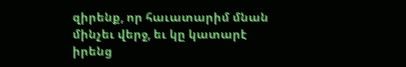զիրենք, որ հաւատարիմ մնան մինչեւ վերջ, եւ կը կատարէ իրենց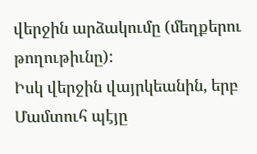վերջին արձակումը (մեղքերու թողութիւնը):
Իսկ վերջին վայրկեանին, երբ Մամտուհ պէյը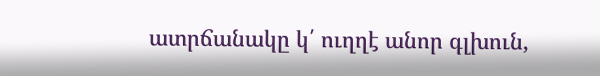ատրճանակը կ՛ ուղղէ անոր գլխուն,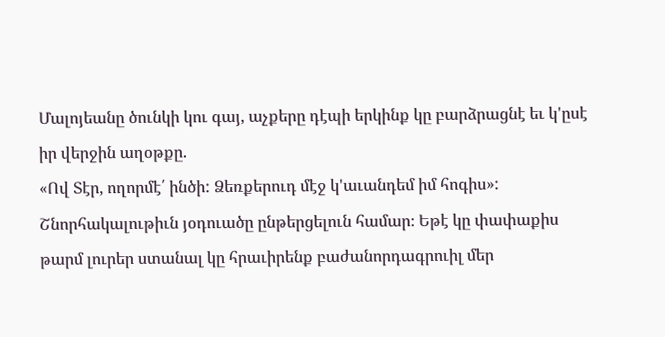Մալոյեանը ծունկի կու գայ, աչքերը դէպի երկինք կը բարձրացնէ եւ կ'ըսէ իր վերջին աղօթքը.
«Ով Տէր, ողորմէ՛ ինծի: Ձեռքերուդ մէջ կ'աւանդեմ իմ հոգիս»:
Շնորհակալութիւն յօդուածը ընթերցելուն համար։ Եթէ կը փափաքիս թարմ լուրեր ստանալ կը հրաւիրենք բաժանորդագրուիլ մեր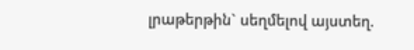լրաթերթին` սեղմելով այստեղ.